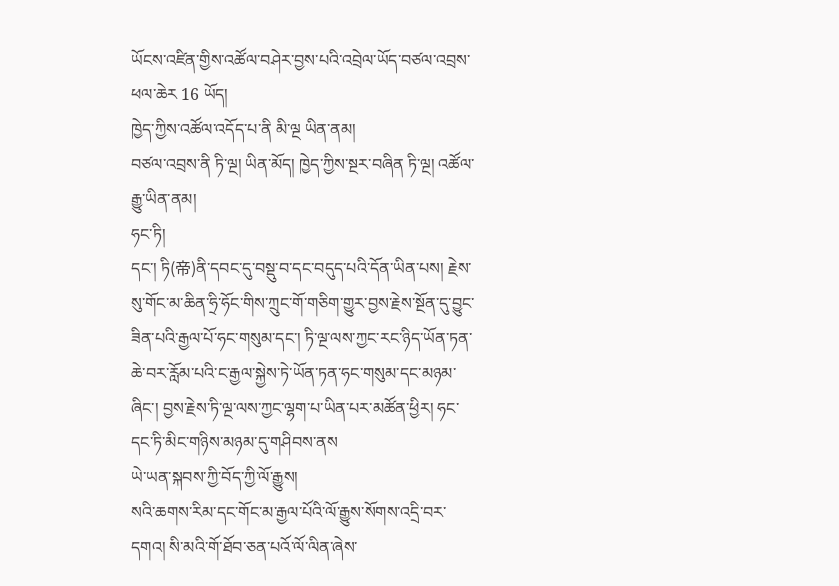ཡོངས་འཛིན་གྱིས་འཚོལ་བཤེར་བྱས་པའི་འབྲེལ་ཡོད་བཙལ་འབྲས་ཕལ་ཆེར 16 ཡོད།
ཁྱེད་ཀྱིས་འཚོལ་འདོད་པ་ནི མི་ལྔ ཡིན་ནམ།
བཙལ་འབྲས་ནི ཏི་ལྔ། ཡིན་མོད། ཁྱེད་ཀྱིས་སྔར་བཞིན ཏི་ལྔ། འཚོལ་རྒྱུ་ཡིན་ནམ།
ཧང་ཏི།
དང་། ཏི(帝)ནི་དབང་དུ་བསྡུ་བ་དང་བདུད་པའི་དོན་ཡིན་པས། རྗེས་སུ་གོང་མ་ཆིན་ཧྲི་ཧོང་གིས་ཀྲུང་གོ་གཅིག་གྱུར་བྱས་རྗེས་སྔོན་དུ་བྱུང་ཟིན་པའི་རྒྱལ་པོ་ཧང་གསུམ་དང་། ཏི་ལྔ་ལས་ཀྱང་རང་ཉིད་ཡོན་ཏན་ཆེ་བར་རློམ་པའི་ང་རྒྱལ་སྐྱེས་ཏེ་ཡོན་ཏན་ཧང་གསུམ་དང་མཉམ་ཞིང་། བྱས་རྗེས་ཏི་ལྔ་ལས་ཀྱང་ལྷག་པ་ཡིན་པར་མཚོན་ཕྱིར། ཧང་དང་ཏི་མིང་གཉིས་མཉམ་དུ་གཤིབས་ནས
ཡེ་ཡན་སྐབས་ཀྱི་བོད་ཀྱི་ལོ་རྒྱུས།
སའི་ཆགས་རིམ་དང་གོང་མ་རྒྱལ་པོའི་ལོ་རྒྱུས་སོགས་འདྲི་བར་དགའ། སི་མའི་གོ་ཐོབ་ཅན་པའོ་ལོ་ལིན་ཞེས་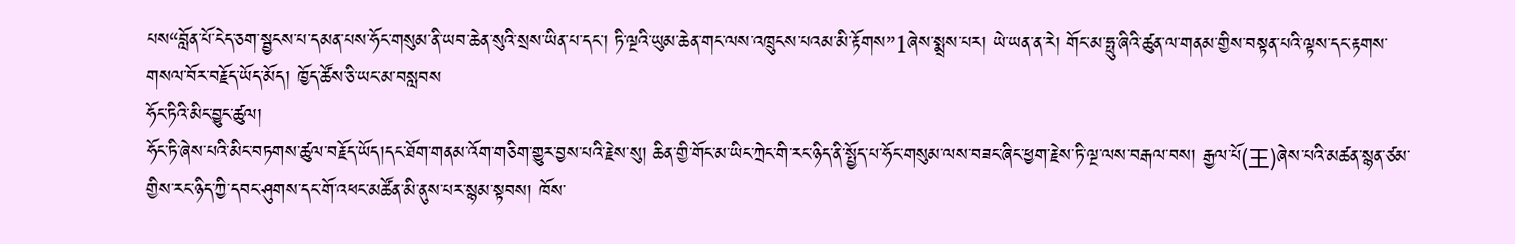པས“བློན་པོ་ངེད་ཅག་སྦྱངས་པ་དམན་པས་ཧོང་གསུམ་ནི་ཡབ་ཆེན་སུའི་སྲས་ཡིན་པ་དང་། ཏི་ལྔའི་ཡུམ་ཆེན་གང་ལས་འཁྲུངས་པའམ་མི་རྟོགས”1ཞེས་སྨྲས་པར། ཡེ་ཡན་ན་རེ། གོང་མ་ཧྥུ་ཞིའི་ཚུན་ལ་གནམ་གྱིས་བསྟན་པའི་ལྟས་དང་རྟགས་གསལ་བོར་བརྗོད་ཡོད་མོད། ཁྱོད་ཚོས་ཅི་ཡང་མ་བསླབས
ཧོང་ཏིའི་མིང་བྱུང་ཚུལ།
ཧོང་ཏི་ཞེས་པའི་མིང་བཏགས་ཚུལ་བརྗོད་ཡོད།དང་ཐོག་གནམ་འོག་གཅིག་གྱུར་བྱས་པའི་རྗེས་སུ། ཆིན་གྱི་གོང་མ་ཡིང་ཀྲེང་གི་རང་ཉིད་ནི་སྤྱོད་པ་ཧོང་གསུམ་ལས་བཟང་ཞིང་ཕྱག་རྗེས་ཏི་ལྔ་ལས་བརྒལ་བས། རྒྱལ་པོ(王)ཞེས་པའི་མཚན་སྙན་ཙམ་གྱིས་རང་ཉིད་ཀྱི་དབང་ཤུགས་དང་གོ་འཕང་མཚོན་མི་ནུས་པར་སྙམ་སྟབས། ཁོས་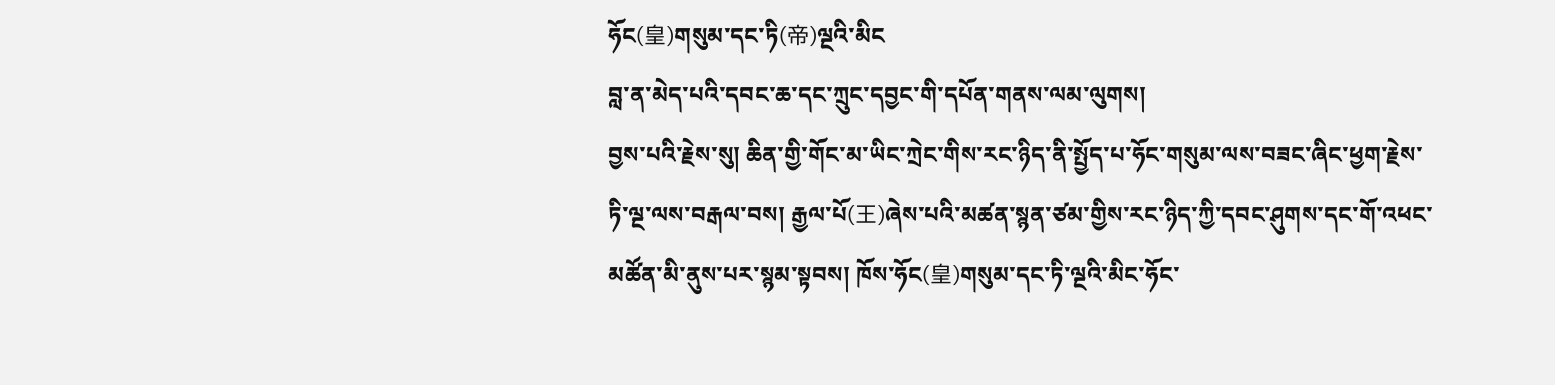ཧོང(皇)གསུམ་དང་ཏི(帝)ལྔའི་མིང
བླ་ན་མེད་པའི་དབང་ཆ་དང་ཀྲུང་དབྱང་གི་དཔོན་གནས་ལམ་ལུགས།
བྱས་པའི་རྗེས་སུ། ཆིན་གྱི་གོང་མ་ཡིང་ཀྲེང་གིས་རང་ཉིད་ནི་སྤྱོད་པ་ཧོང་གསུམ་ལས་བཟང་ཞིང་ཕྱག་རྗེས་ཏི་ལྔ་ལས་བརྒལ་བས། རྒྱལ་པོ(王)ཞེས་པའི་མཚན་སྙན་ཙམ་གྱིས་རང་ཉིད་ཀྱི་དབང་ཤུགས་དང་གོ་འཕང་མཚོན་མི་ནུས་པར་སྙམ་སྟབས། ཁོས་ཧོང(皇)གསུམ་དང་ཏི་ལྔའི་མིང་ཧོང་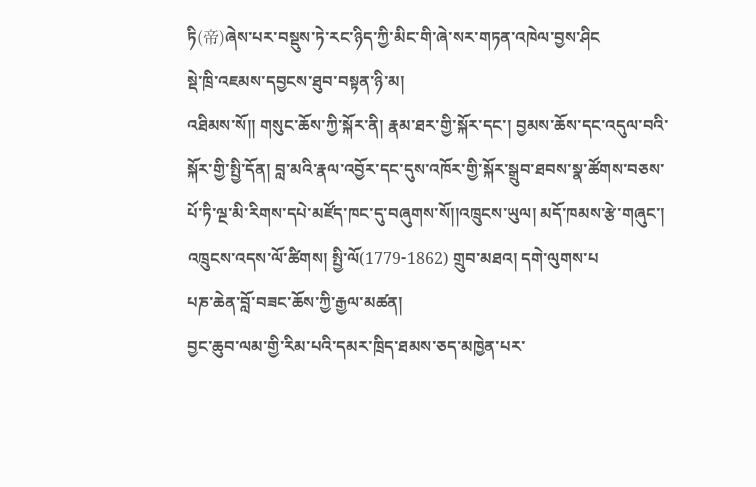ཏི(帝)ཞེས་པར་བསྡུས་ཏེ་རང་ཉིད་ཀྱི་མིང་གི་ཞེ་སར་གཏན་འཁེལ་བྱས་ཤིང
སྡེ་ཁྲི་འཇམས་དབྱངས་ཐུབ་བསྟན་ཉི་མ།
འཐིམས་སོ།། གསུང་ཆོས་ཀྱི་སྐོར་ནི། རྣམ་ཐར་གྱི་སྐོར་དང་། བྱམས་ཆོས་དང་འདུལ་བའི་སྐོར་གྱི་སྤྱི་དོན། བླ་མའི་རྣལ་འབྱོར་དང་དུས་འཁོར་གྱི་སྐོར་སྒྲུབ་ཐབས་སྣ་ཚོགས་བཅས་པོ་ཏི་ལྔ་མི་རིགས་དཔེ་མཛོད་ཁང་དུ་བཞུགས་སོ།།འཁྲུངས་ཡུལ། མདོ་ཁམས་རྩེ་གཞུང་། འཁྲུངས་འདས་ལོ་ཚིགས། སྤྱི་ལོ(1779-1862) གྲུབ་མཐའ། དགེ་ལུགས་པ
པཎ་ཆེན་བློ་བཟང་ཆོས་ཀྱི་རྒྱལ་མཚན།
བྱང་ཆུབ་ལམ་གྱི་རིམ་པའི་དམར་ཁྲིད་ཐམས་ཅད་མཁྱེན་པར་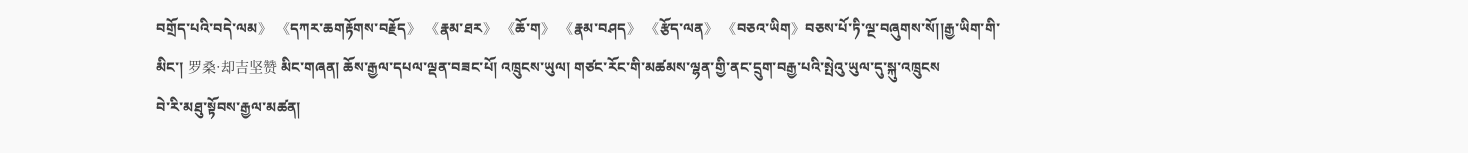བགྲོད་པའི་བདེ་ལམ》 《དཀར་ཆགརྟོགས་བརྗོད》 《རྣམ་ཐར》 《ཆོ་ག》 《རྣམ་བཤད》 《རྩོད་ལན》 《བཅའ་ཡིག》བཅས་པོ་ཏི་ལྔ་བཞུགས་སོ།།རྒྱ་ཡིག་གི་མིང་། 罗桑·却吉坚赞 མིང་གཞན། ཆོས་རྒྱལ་དཔལ་ལྡན་བཟང་པོ། འཁྲུངས་ཡུལ། གཙང་རོང་གི་མཚམས་ལྷན་གྱི་ནང་དྲུག་བརྒྱ་པའི་སྤེའུ་ཡུལ་དུ་སྐུ་འཁྲུངས
བེ་རི་མཐུ་སྟོབས་རྒྱལ་མཚན།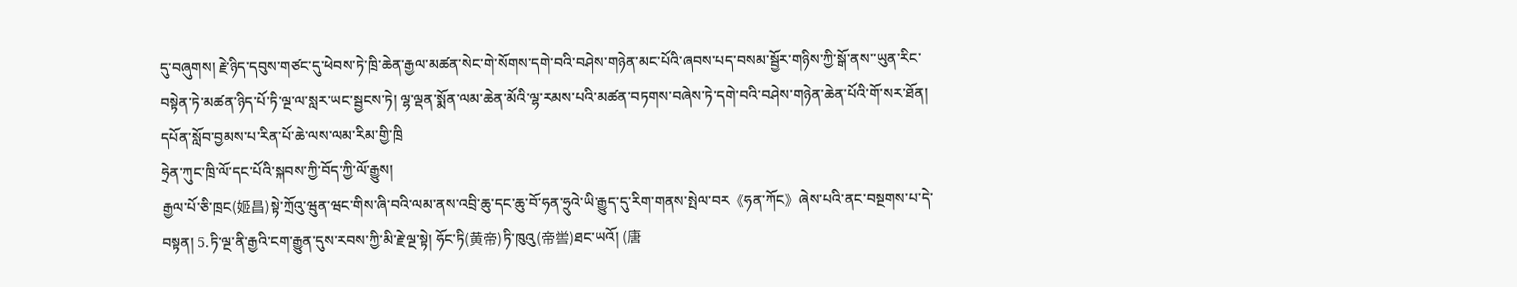དུ་བཞུགས། རྗེ་ཉིད་དབུས་གཙང་དུ་ཕེབས་ཏེ་ཁྲི་ཆེན་རྒྱལ་མཚན་སེང་གེ་སོགས་དགེ་བའི་བཤེས་གཉེན་མང་པོའི་ཞབས་པད་བསམ་སྦྱོར་གཉིས་ཀྱི་སྒོ་ནས་་ཡུན་རིང་བསྟེན་ཏེ་མཚན་ཉིད་པོ་ཏི་ལྔ་ལ་སླར་ཡང་སྦྱངས་ཏེ། ལྷ་ལྡན་སྨོན་ལམ་ཆེན་མོའི་ལྷ་རམས་པའི་མཚན་བཏགས་བཞེས་ཏེ་དགེ་བའི་བཤེས་གཉེན་ཆེན་པོའི་གོ་སར་ཐོན། དཔོན་སློབ་བྱམས་པ་རིན་པོ་ཆེ་ལས་ལམ་རིམ་གྱི་ཁྲི
ཧྲེན་ཀུང་ཁྲི་ལོ་དང་པོའི་སྐབས་ཀྱི་བོད་ཀྱི་ལོ་རྒྱུས།
རྒྱལ་པོ་ཅི་ཁྲང(姬昌)སྟེ་ཀྲོའུ་ཝུན་ཝང་གིས་ཞི་བའི་ལམ་ནས་འབྲི་ཆུ་དང་ཆུ་བོ་ཧན་ཧྲུའེ་ཡི་རྒྱུད་དུ་རིག་གནས་སྤེལ་བར《ཧན་ཀོང》ཞེས་པའི་ནང་བསྔགས་པ་དེ་བསྟན། 5.ཏི་ལྔ་ནི་རྒྱའི་ངག་རྒྱུན་དུས་རབས་ཀྱི་མི་རྗེ་ལྔ་སྟེ། ཧོང་ཏི(黄帝)ཏི་ཁུའུ(帝喾)ཐང་ཡའོ། (唐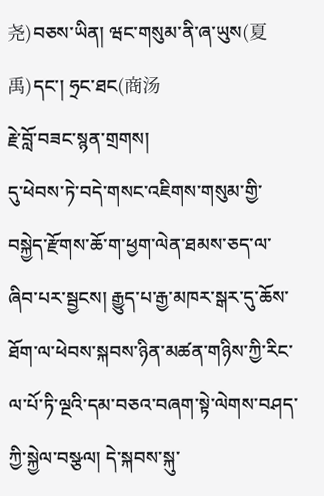尧)བཅས་ཡིན། ཝང་གསུམ་ནི་ཞ་ཡུས(夏禹)དང་། ཧྲང་ཐང(商汤
རྗེ་བློ་བཟང་སྙན་གྲགས།
དུ་ཕེབས་ཏེ་བདེ་གསང་འཇིགས་གསུམ་གྱི་བསྐྱེད་རྫོགས་ཆོ་ག་ཕྱག་ལེན་ཐམས་ཅད་ལ་ཞིབ་པར་སྦྱངས། རྒྱུད་པ་རྒྱ་མཁར་སྒར་དུ་ཆོས་ཐོག་ལ་ཕེབས་སྐབས་ཉིན་མཚན་གཉིས་ཀྱི་རིང་ལ་པོ་ཏི་ལྔའི་དམ་བཅའ་བཞག་སྟེ་ལེགས་བཤད་ཀྱི་སྐྱེལ་བསྩལ། དེ་སྐབས་སྐུ་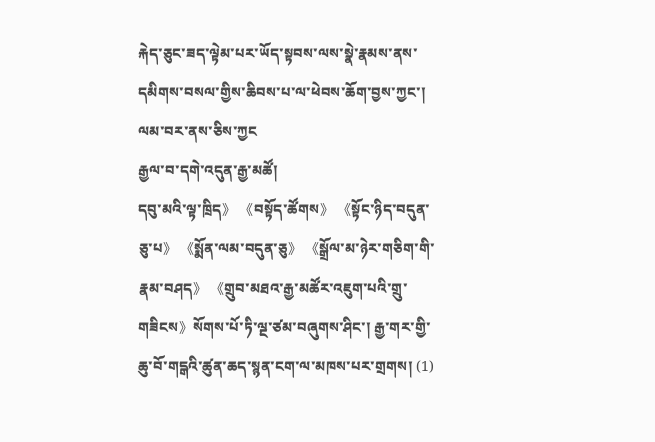རྐེད་ཅུང་ཟད་ལྟེམ་པར་ཡོད་སྟབས་ལས་སྣེ་རྣམས་ནས་དམིགས་བསལ་གྱིས་ཆིབས་པ་ལ་ཕེབས་ཆོག་བྱས་ཀྱང་། ལམ་བར་ནས་ཅིས་ཀྱང
རྒྱལ་བ་དགེ་འདུན་རྒྱ་མཚོ།
དབུ་མའི་ལྟ་ཁྲིད》 《བསྟོད་ཚོགས》 《སྟོང་ཉིད་བདུན་ཅུ་པ》 《སྨོན་ལམ་བདུན་ཅུ》 《སྒྲོལ་མ་ཉེར་གཅིག་གི་རྣམ་བཤད》 《གྲུབ་མཐའ་རྒྱ་མཚོར་འཇུག་པའི་གྲུ་གཟིངས》སོགས་པོ་ཏི་ལྔ་ཙམ་བཞུགས་ཤིང་། རྒྱ་གར་གྱི་ཆུ་བོ་གདྒའི་ཚུན་ཆད་སྙན་ངག་ལ་མཁས་པར་གྲགས། (1)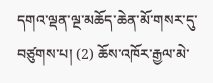དགའ་ལྡན་ལྔ་མཆོད་ཆེན་མོ་གསར་དུ་བཙུགས་པ། (2) ཆོས་འཁོར་རྒྱལ་མེ་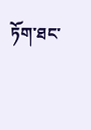ཏོག་ཐང་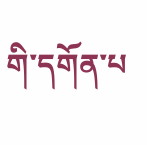གི་དགོན་པ